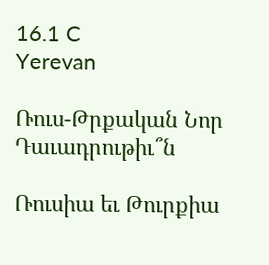16.1 C
Yerevan

Ռուս-Թրքական Նոր Դաւադրութիւ՞ն

Ռուսիա եւ Թուրքիա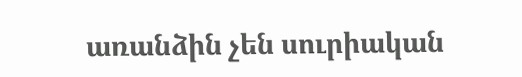առանձին չեն սուրիական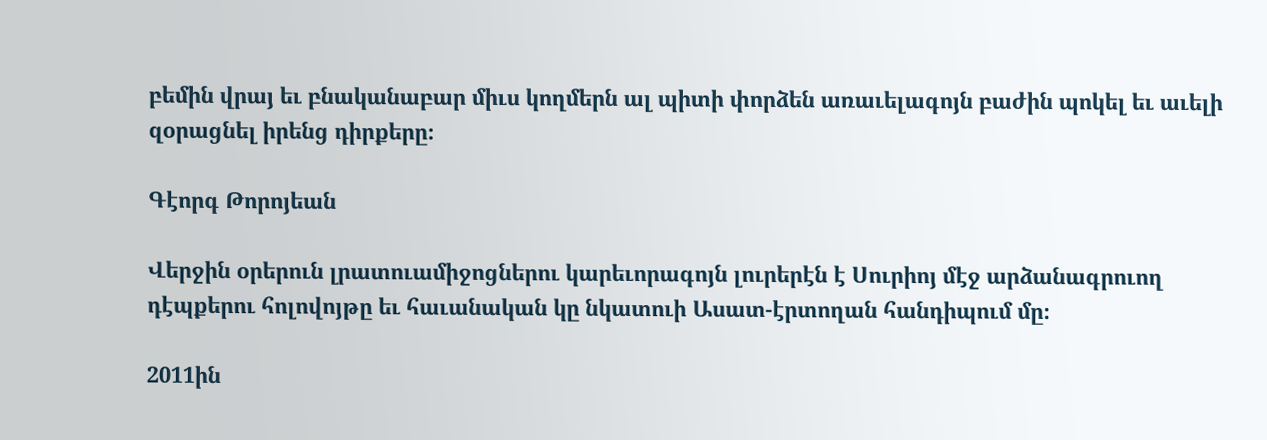բեմին վրայ եւ բնականաբար միւս կողմերն ալ պիտի փորձեն առաւելագոյն բաժին պոկել եւ աւելի զօրացնել իրենց դիրքերը։

Գէորգ Թորոյեան

Վերջին օրերուն լրատուամիջոցներու կարեւորագոյն լուրերէն է Սուրիոյ մէջ արձանագրուող դէպքերու հոլովոյթը եւ հաւանական կը նկատուի Ասատ-էրտողան հանդիպում մը։

2011ին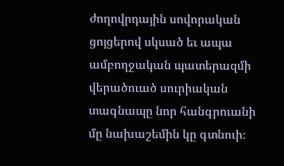ժողովրդային սովորական ցոյցերով սկսած եւ ապա ամբողջական պատերազմի վերածուած սուրիական տագնապը նոր հանգրուանի մը նախաշեմին կը գտնուի։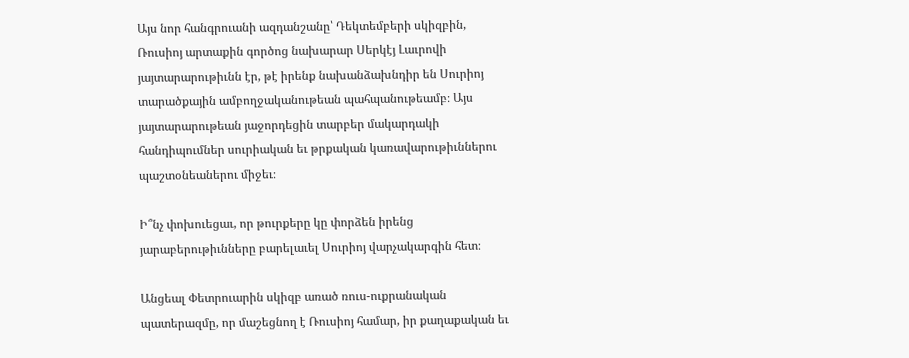Այս նոր հանգրուանի ազդանշանը՝ Դեկտեմբերի սկիզբին, Ռուսիոյ արտաքին գործոց նախարար Սերկէյ Լաւրովի յայտարարութիւնն էր, թէ իրենք նախանձախնդիր են Սուրիոյ տարածքային ամբողջականութեան պահպանութեամբ։ Այս յայտարարութեան յաջորդեցին տարբեր մակարդակի հանդիպումներ սուրիական եւ թրքական կառավարութիւններու պաշտօնեաներու միջեւ։

Ի՞նչ փոխուեցաւ, որ թուրքերը կը փորձեն իրենց յարաբերութիւնները բարելաւել Սուրիոյ վարչակարգին հետ։

Անցեալ Փետրուարին սկիզբ առած ռուս-ուքրանական պատերազմը, որ մաշեցնող է Ռուսիոյ համար, իր քաղաքական եւ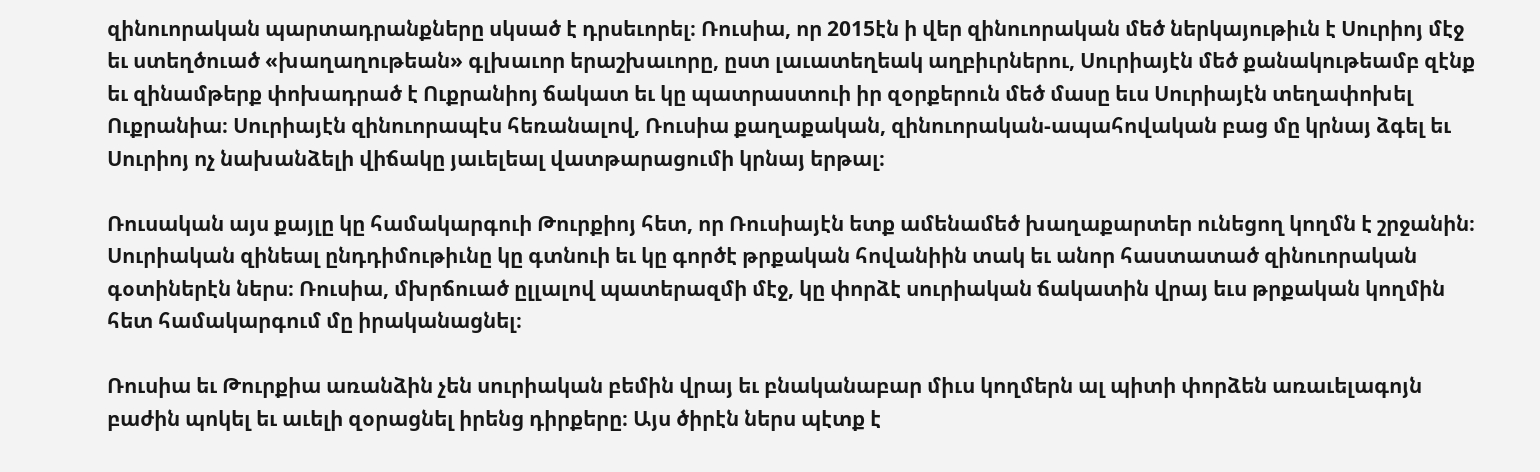զինուորական պարտադրանքները սկսած է դրսեւորել։ Ռուսիա, որ 2015էն ի վեր զինուորական մեծ ներկայութիւն է Սուրիոյ մէջ եւ ստեղծուած «խաղաղութեան» գլխաւոր երաշխաւորը, ըստ լաւատեղեակ աղբիւրներու, Սուրիայէն մեծ քանակութեամբ զէնք եւ զինամթերք փոխադրած է Ուքրանիոյ ճակատ եւ կը պատրաստուի իր զօրքերուն մեծ մասը եւս Սուրիայէն տեղափոխել Ուքրանիա։ Սուրիայէն զինուորապէս հեռանալով, Ռուսիա քաղաքական, զինուորական-ապահովական բաց մը կրնայ ձգել եւ Սուրիոյ ոչ նախանձելի վիճակը յաւելեալ վատթարացումի կրնայ երթալ։

Ռուսական այս քայլը կը համակարգուի Թուրքիոյ հետ, որ Ռուսիայէն ետք ամենամեծ խաղաքարտեր ունեցող կողմն է շրջանին։ Սուրիական զինեալ ընդդիմութիւնը կը գտնուի եւ կը գործէ թրքական հովանիին տակ եւ անոր հաստատած զինուորական գօտիներէն ներս։ Ռուսիա, մխրճուած ըլլալով պատերազմի մէջ, կը փորձէ սուրիական ճակատին վրայ եւս թրքական կողմին հետ համակարգում մը իրականացնել։

Ռուսիա եւ Թուրքիա առանձին չեն սուրիական բեմին վրայ եւ բնականաբար միւս կողմերն ալ պիտի փորձեն առաւելագոյն բաժին պոկել եւ աւելի զօրացնել իրենց դիրքերը։ Այս ծիրէն ներս պէտք է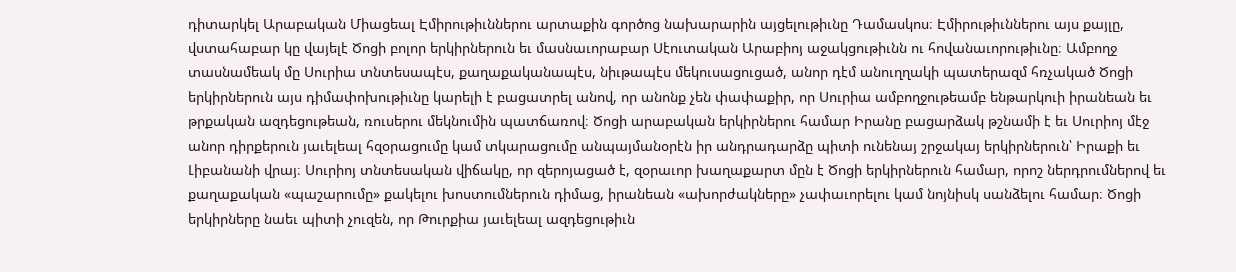դիտարկել Արաբական Միացեալ Էմիրութիւններու արտաքին գործոց նախարարին այցելութիւնը Դամասկոս։ Էմիրութիւններու այս քայլը, վստահաբար կը վայելէ Ծոցի բոլոր երկիրներուն եւ մասնաւորաբար Սէուտական Արաբիոյ աջակցութիւնն ու հովանաւորութիւնը։ Ամբողջ տասնամեակ մը Սուրիա տնտեսապէս, քաղաքականապէս, նիւթապէս մեկուսացուցած, անոր դէմ անուղղակի պատերազմ հռչակած Ծոցի երկիրներուն այս դիմափոխութիւնը կարելի է բացատրել անով, որ անոնք չեն փափաքիր, որ Սուրիա ամբողջութեամբ ենթարկուի իրանեան եւ թրքական ազդեցութեան, ռուսերու մեկնումին պատճառով։ Ծոցի արաբական երկիրներու համար Իրանը բացարձակ թշնամի է եւ Սուրիոյ մէջ անոր դիրքերուն յաւելեալ հզօրացումը կամ տկարացումը անպայմանօրէն իր անդրադարձը պիտի ունենայ շրջակայ երկիրներուն՝ Իրաքի եւ Լիբանանի վրայ։ Սուրիոյ տնտեսական վիճակը, որ զերոյացած է, զօրաւոր խաղաքարտ մըն է Ծոցի երկիրներուն համար, որոշ ներդրումներով եւ քաղաքական «պաշարումը» քակելու խոստումներուն դիմաց, իրանեան «ախորժակները» չափաւորելու կամ նոյնիսկ սանձելու համար։ Ծոցի երկիրները նաեւ պիտի չուզեն, որ Թուրքիա յաւելեալ ազդեցութիւն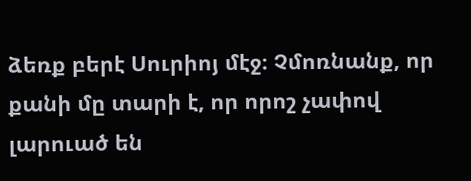ձեռք բերէ Սուրիոյ մէջ։ Չմոռնանք, որ քանի մը տարի է, որ որոշ չափով լարուած են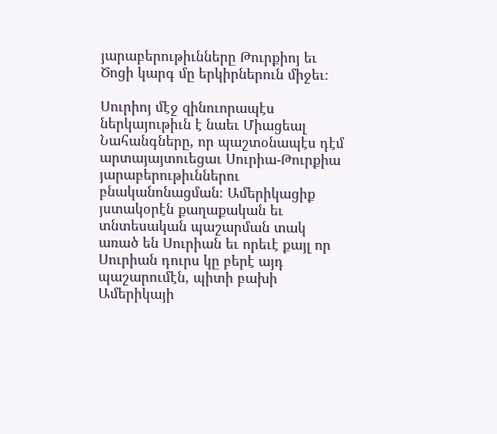յարաբերութիւնները Թուրքիոյ եւ Ծոցի կարգ մը երկիրներուն միջեւ։

Սուրիոյ մէջ զինուորապէս ներկայութիւն է նաեւ Միացեալ Նահանգները, որ պաշտօնապէս դէմ արտայայտուեցաւ Սուրիա-Թուրքիա յարաբերութիւններու բնականոնացման։ Ամերիկացիք յստակօրէն քաղաքական եւ տնտեսական պաշարման տակ առած են Սուրիան եւ որեւէ քայլ որ Սուրիան դուրս կը բերէ այդ պաշարումէն, պիտի բախի Ամերիկայի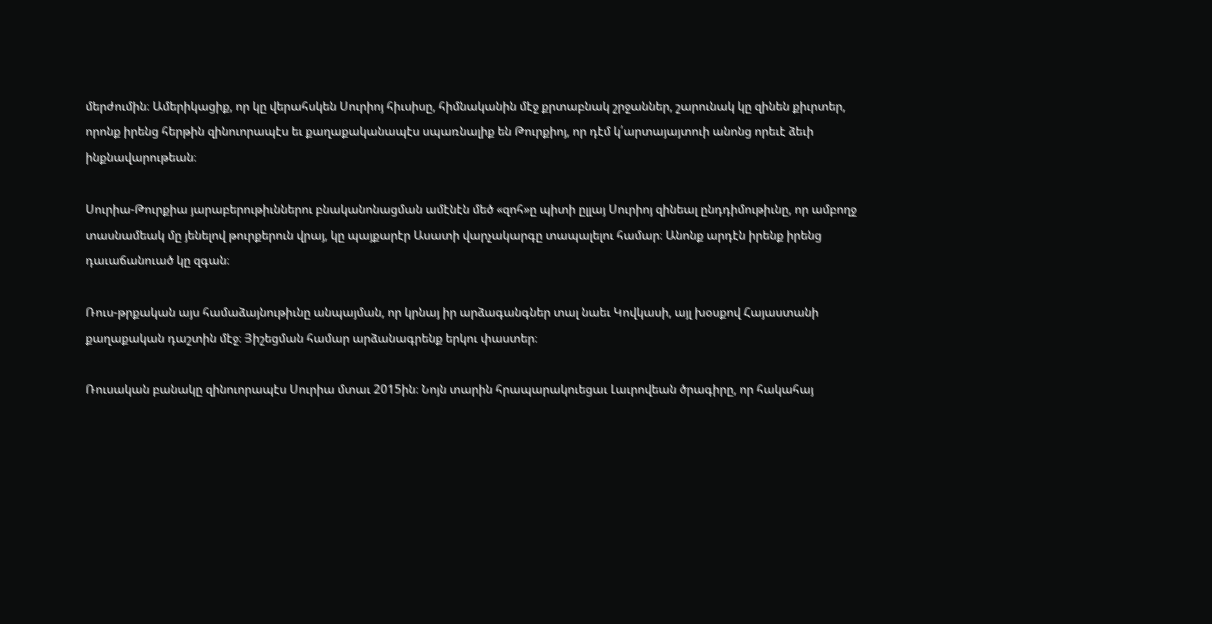մերժումին։ Ամերիկացիք, որ կը վերահսկեն Սուրիոյ հիւսիսը, հիմնականին մէջ քրտաբնակ շրջաններ, շարունակ կը զինեն քիւրտեր, որոնք իրենց հերթին զինուորապէս եւ քաղաքականապէս սպառնալիք են Թուրքիոյ, որ դէմ կ՛արտայայտուի անոնց որեւէ ձեւի ինքնավարութեան։

Սուրիա-Թուրքիա յարաբերութիւններու բնականոնացման ամէնէն մեծ «զոհ»ը պիտի ըլլայ Սուրիոյ զինեալ ընդդիմութիւնը, որ ամբողջ տասնամեակ մը յենելով թուրքերուն վրայ, կը պայքարէր Ասատի վարչակարգը տապալելու համար։ Անոնք արդէն իրենք իրենց դաւաճանուած կը զգան։

Ռուս-թրքական այս համաձայնութիւնը անպայման, որ կրնայ իր արձագանգներ տալ նաեւ Կովկասի, այլ խօսքով Հայաստանի քաղաքական դաշտին մէջ։ Յիշեցման համար արձանագրենք երկու փաստեր։

Ռուսական բանակը զինուորապէս Սուրիա մտաւ 2015ին։ Նոյն տարին հրապարակուեցաւ Լաւրովեան ծրագիրը, որ հակահայ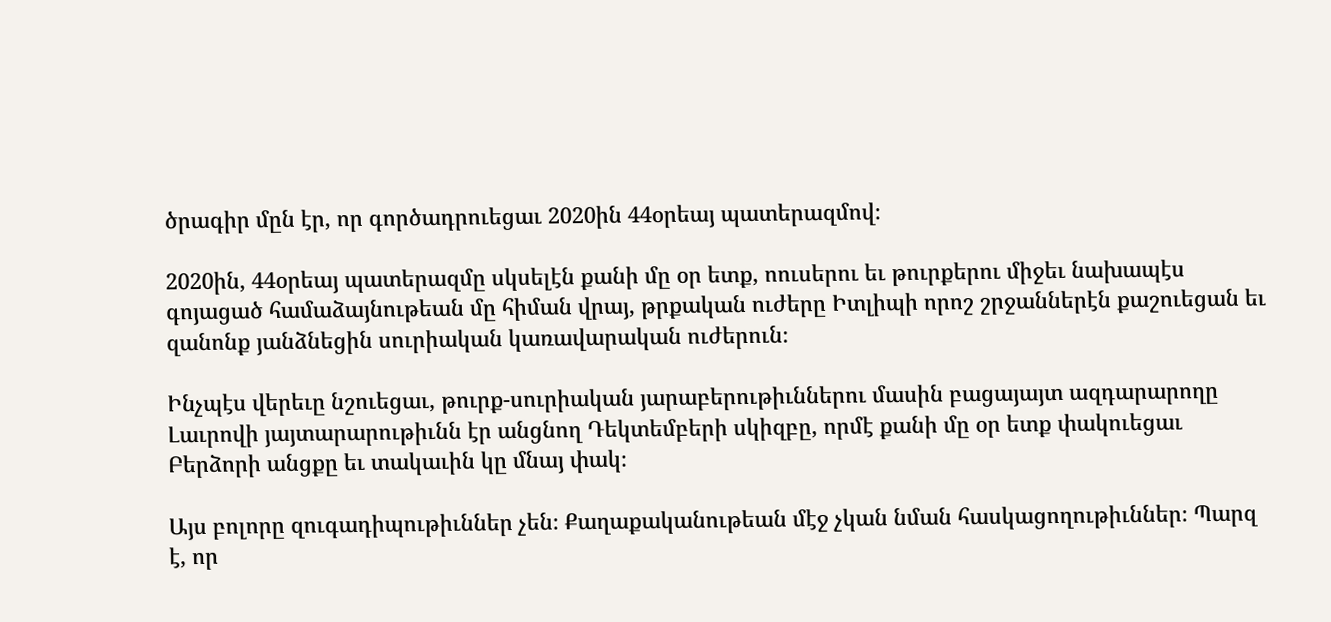ծրագիր մըն էր, որ գործադրուեցաւ 2020ին 44օրեայ պատերազմով։

2020ին, 44օրեայ պատերազմը սկսելէն քանի մը օր ետք, ոուսերու եւ թուրքերու միջեւ նախապէս գոյացած համաձայնութեան մը հիման վրայ, թրքական ուժերը Իտլիպի որոշ շրջաններէն քաշուեցան եւ զանոնք յանձնեցին սուրիական կառավարական ուժերուն։

Ինչպէս վերեւը նշուեցաւ, թուրք-սուրիական յարաբերութիւններու մասին բացայայտ ազդարարողը Լաւրովի յայտարարութիւնն էր անցնող Դեկտեմբերի սկիզբը, որմէ քանի մը օր ետք փակուեցաւ Բերձորի անցքը եւ տակաւին կը մնայ փակ։

Այս բոլորը զուգադիպութիւններ չեն։ Քաղաքականութեան մէջ չկան նման հասկացողութիւններ։ Պարզ է, որ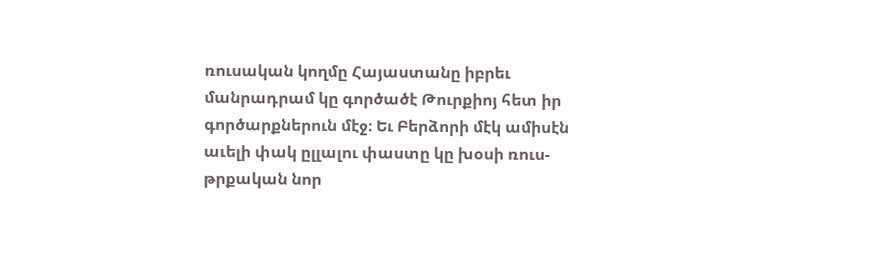ռուսական կողմը Հայաստանը իբրեւ մանրադրամ կը գործածէ Թուրքիոյ հետ իր գործարքներուն մէջ։ Եւ Բերձորի մէկ ամիսէն աւելի փակ ըլլալու փաստը կը խօսի ռուս-թրքական նոր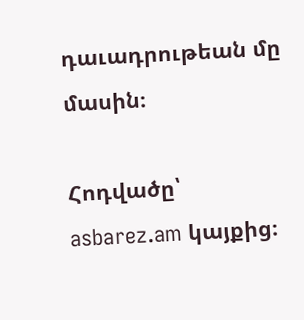դաւադրութեան մը մասին։

Հոդվածը՝ asbarez.am կայքից։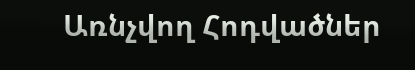Առնչվող Հոդվածներ